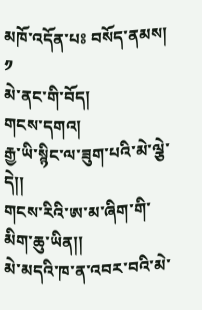མཁོ་འདོན་པཿ བསོད་ནམས།
༡
མེ་ནང་གི་བོད།
གངས་དགའ།
རྒྱ་ཡི་སྙིང་ལ་ཟུག་པའི་མེ་ལྕེ་དེ།།
གངས་རིའི་ཨ་མ་ཞིག་གི་མིག་ཆུ་ཡིན།།
མེ་མདའི་ཁ་ན་འབར་བའི་མེ་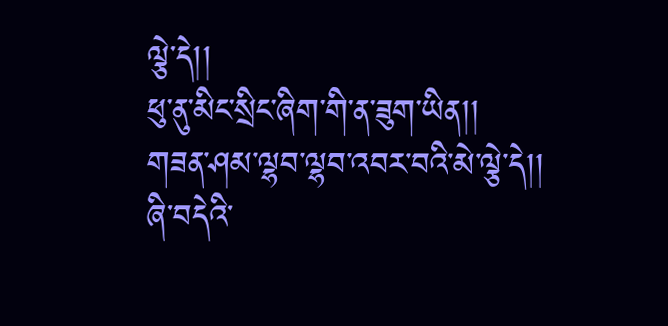ལྕེ་དེ།།
ཕུ་ནུ་མིང་སྲིང་ཞིག་གི་ན་ཟུག་ཡིན།།
གཟན་ཤམ་ལྷབ་ལྷབ་འབར་བའི་མེ་ལྕེ་དེ།།
ཞི་བདེའི་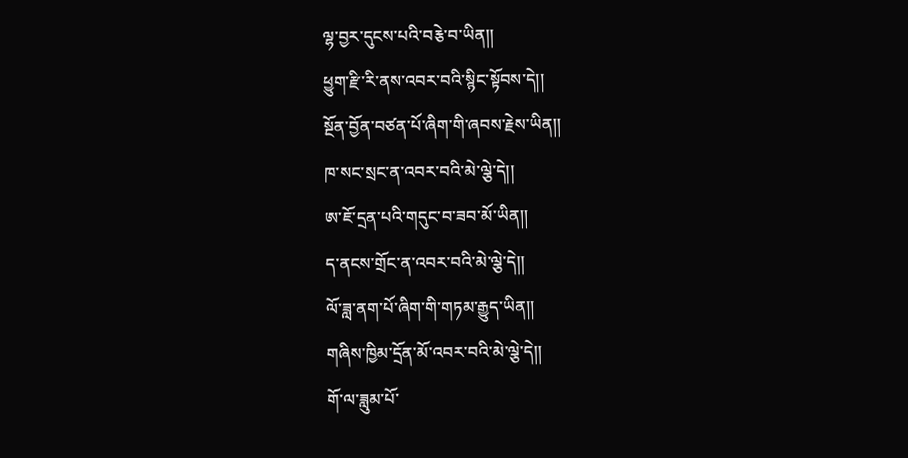ལྷ་བྱར་དུངས་པའི་བརྕེ་བ་ཡིན།།
ཕྱུག་རྫི་རི་ནས་འབར་བའི་སྙིང་སྟོབས་དེ།།
སྔོན་བྱོན་བཙན་པོ་ཞིག་གི་ཞབས་རྗེས་ཡིན།།
ཁ་སང་སྲང་ན་འབར་བའི་མེ་ལྕེ་དེ།།
ཨ་ཇོ་དྲན་པའི་གདུང་བ་ཟབ་མོ་ཡིན།།
ད་ནངས་གྲོང་ན་འབར་བའི་མེ་ལྕེ་དེ།།
ལོ་ཟླ་ནག་པོ་ཞིག་གི་གཏམ་རྒྱུད་ཡིན།།
གཞིས་ཁྱིམ་དྲོན་མོ་འབར་བའི་མེ་ལྕེ་དེ།།
གོ་ལ་ཟླུམ་པོ་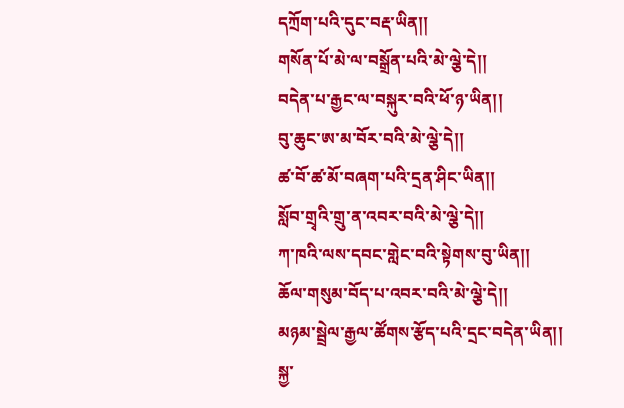དཀྲོག་པའི་དུང་བརྡ་ཡིན།།
གསོན་པོ་མེ་ལ་བསྒྲོན་པའི་མེ་ལྕེ་དེ།།
བདེན་པ་རྒྱང་ལ་བསྐུར་བའི་ཕོ་ཉ་ཡིན།།
བུ་ཆུང་ཨ་མ་བོར་བའི་མེ་ལྕེ་དེ།།
ཚ་བོ་ཚ་མོ་བཞག་པའི་དྲན་ཤིང་ཡིན།།
སློབ་གྲྭའི་གྲུ་ན་འབར་བའི་མེ་ལྕེ་དེ།།
ཀ་ཁའི་ལས་དབང་གླེང་བའི་སྟེགས་བུ་ཡིན།།
ཆོལ་གསུམ་བོད་པ་འབར་བའི་མེ་ལྕེ་དེ།།
མཉམ་སྦྲེལ་རྒྱལ་ཚོགས་རྩོད་པའི་དྲང་བདེན་ཡིན།།
སྐྱ་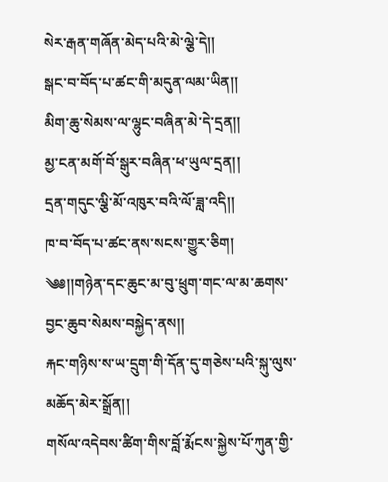སེར་རྒན་གཞོན་མེད་པའི་མེ་ལྕེ་དེ།།
སྒང་བ་བོད་པ་ཚང་གི་མདུན་ལམ་ཡིན།།
མིག་ཆུ་སེམས་ལ་ལྷུང་བཞིན་མེ་དེ་དྲན།།
མྱ་ངན་མགོ་བོ་སྒུར་བཞིན་ཕ་ཡུལ་དྲན།།
དྲན་གདུང་ལྕི་མོ་འཁུར་བའི་ལོ་ཟླ་འདི།།
ཁ་བ་བོད་པ་ཚང་ནས་སངས་གྱུར་ཅིག།
༄༅།།གཉེན་དང་ཆུང་མ་བུ་ཕྲུག་གང་ལ་མ་ཆགས་བྱང་ཆུབ་སེམས་བསྐྱེད་ནས།།
རྐང་གཉིས་ས་ཡ་དྲུག་གི་དོན་དུ་གཅེས་པའི་སྐུ་ལུས་མཆོད་མེར་སྒྲོན།།
གསོལ་འདེབས་ཚིག་གིས་བློ་རྨོངས་སྐྱེས་པོ་ཀུན་གྱི་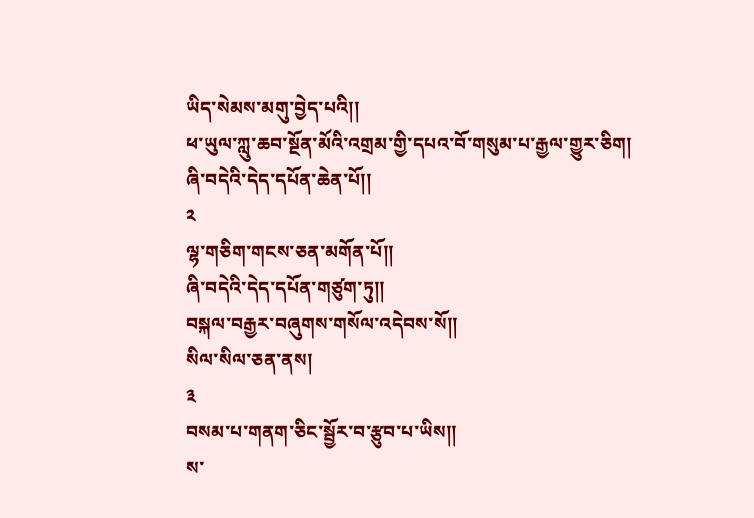ཡིད་སེམས་མགུ་བྱེད་པའི།།
ཕ་ཡུལ་ཀླུ་ཆབ་སྔོན་མོའི་འགྲམ་གྱི་དཔའ་བོ་གསུམ་པ་རྒྱལ་གྱུར་ཅིག།
ཞི་བདེའི་དེད་དཔོན་ཆེན་པོ།།
༢
ལྷ་གཅིག་གངས་ཅན་མགོན་པོ།།
ཞི་བདེའི་དེད་དཔོན་གཙུག་ཏུ།།
བསྐལ་བརྒྱར་བཞུགས་གསོལ་འདེབས་སོ།།
སིལ་སིལ་ཅན་ནས།
༣
བསམ་པ་གནག་ཅིང་སྦྱོར་བ་རྩུབ་པ་ཡིས།།
ས་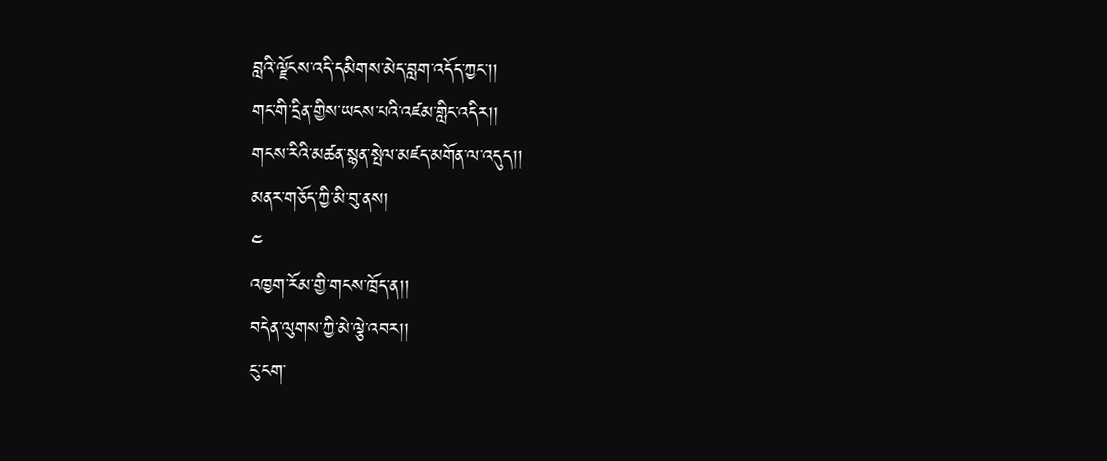བླའི་ལྗོངས་འདི་དམིགས་མེད་བླག་འདོད་ཀྱང་།།
གང་གི་དྲིན་གྱིས་ཡངས་པའི་འཛམ་གླིང་འདིར།།
གངས་རིའི་མཚན་སྙན་སྤེལ་མཛད་མགོན་ལ་འདུད།།
མནར་གཅོད་ཀྱི་མི་བུ་ནས།
༤
འཁྱག་རོམ་གྱི་གངས་ཁྲོད་ན།།
བདེན་ལུགས་ཀྱི་མེ་ལྕེ་འབར།།
ངུ་ངག་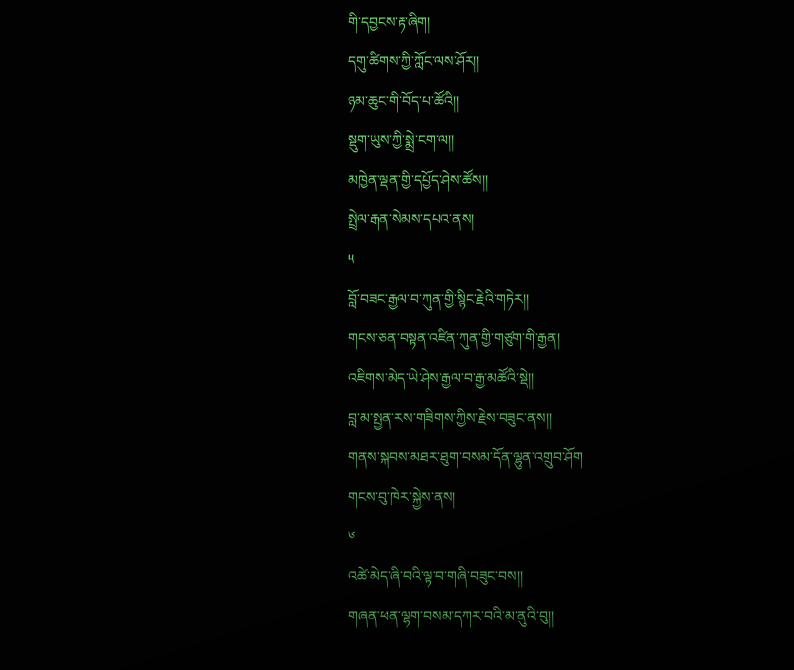གི་དབྱངས་རྟ་ཞིག།
དགུ་ཚིགས་ཀྱི་ཀློང་ལས་ཤོར།།
ཉམ་ཆུང་གི་བོད་པ་ཚོའི།།
སྡུག་ཡུས་ཀྱི་སྨྲེ་ངག་ལ།།
མཁྱེན་ལྡན་གྱི་དཔྱོད་ཤེས་ཚོས།།
སྤྲེལ་རྒན་སེམས་དཔའ་ནས།
༥
བློ་བཟང་རྒྱལ་བ་ཀུན་གྱི་སྙིང་རྗེའི་གཏེར།།
གངས་ཅན་བསྟན་འཛིན་ཀུན་གྱི་གཙུག་གི་རྒྱན།
འཇིགས་མེད་ཡེ་ཤེས་རྒྱལ་བ་རྒྱ་མཚོའི་སྡེ།།
བླ་མ་སྤྱན་རས་གཟིགས་ཀྱིས་རྗེས་བཟུང་ནས།།
གནས་སྐབས་མཐར་ཐུག་བསམ་དོན་ལྷུན་འགྲུབ་ཤོག
གངས་བུ་ཁེར་སྐྱེས་ནས།
༦
འཚེ་མེད་ཞི་བའི་ལྟ་བ་གཞི་བཟུང་བས།།
གཞན་ཕན་ལྷག་བསམ་དཀར་བའི་མ་ནུའི་བུ།།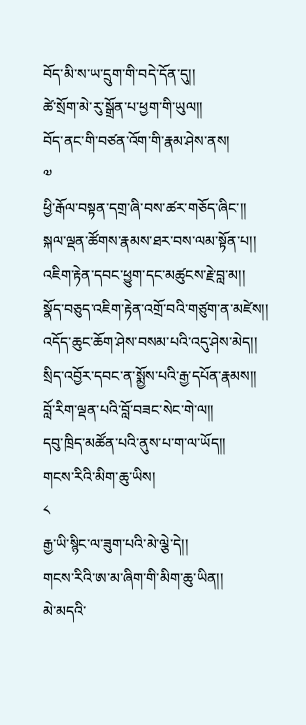བོད་མི་ས་ཡ་དྲུག་གི་བདེ་དོན་དུ།།
ཚེ་སྲོག་མེ་རུ་སྒྲོན་པ་ཕྱག་གི་ཡུལ།།
བོད་ནང་གི་བཙན་འོག་གི་རྣམ་ཤེས་ནས།
༧
ཕྱི་རྒོལ་བསྟན་དགྲ་ཞི་བས་ཚར་གཅོད་ཞིང་།།
སྐལ་ལྡན་ཚོགས་རྣམས་ཐར་བས་ལམ་སྟོན་པ།།
འཇིག་རྟེན་དབང་ཕྱུག་དང་མཚུངས་རྗེ་བླ་མ།།
སྣོད་བཅུད་འཇིག་རྟེན་འགྲོ་བའི་གཙུག་ན་མཛེས།།
འདོད་ཆུང་ཆོག་ཤེས་བསམ་པའི་འདུ་ཤེས་མེད།།
སྲིད་འབྱོར་དབང་ན་སྨྱོས་པའི་རྒྱ་དཔོན་རྣམས།།
བློ་རིག་ལྡན་པའི་བློ་བཟང་སེང་གེ་ལ།།
དབུ་ཁྲིད་མཚོན་པའི་ནུས་པ་ག་ལ་ཡོད།།
གངས་རིའི་མིག་ཆུ་ཡིས།
༨
རྒྱ་ཡི་སྙིང་ལ་ཟུག་པའི་མེ་ལྕེ་དེ།།
གངས་རིའི་ཨ་མ་ཞིག་གི་མིག་ཆུ་ཡིན།།
མེ་མདའི་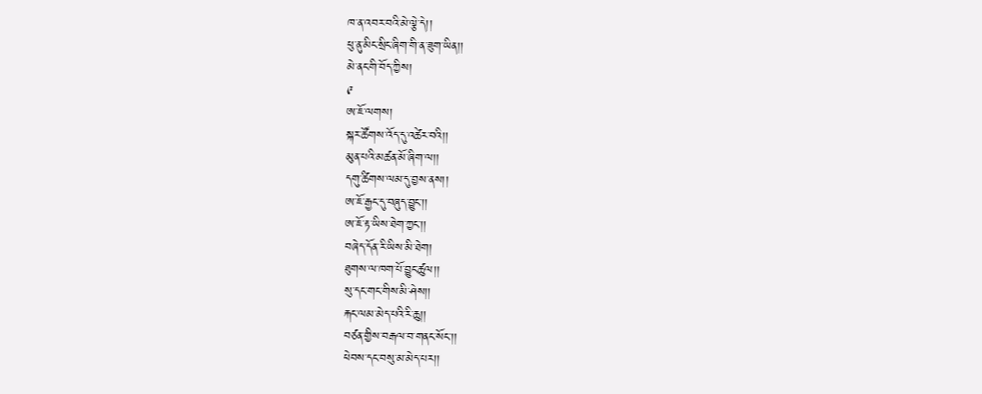ཁ་ན་འབར་བའི་མེ་ལྕེ་དེ།།
ཕུ་ནུ་མིང་སྲིང་ཞིག་གི་ན་ཟུག་ཡིན།།
མེ་ནང་གི་བོད་ཀྱིས།
༩
ཨ་ཇོ་ལགས།
སྐར་ཚོགས་འོད་དུ་འཚེར་བའི།།
མུན་པའི་མཚན་མོ་ཞིག་ལ།།
དགུ་ཚིགས་ལམ་དུ་བྱས་ནས།།
ཨ་ཇོ་རྒྱང་དུ་བཞུད་བྱུང་།།
ཨ་ཇོ་རྟ་ཡིས་ཐེག་ཀྱང་།།
བཞེད་དོན་རི་ཡིས་མི་ཐེག།
ཐུགས་ལ་ཁག་པོ་བྱུང་ཚུལ།།
སུ་དང་གང་གིས་མི་ཤེས།།
རྐང་ལམ་མེད་པའི་རི་ཆུ།།
བཙན་གྱིས་བརྒལ་བ་གནང་སོང་།།
ཕེབས་དང་བསུ་མ་མེད་པར།།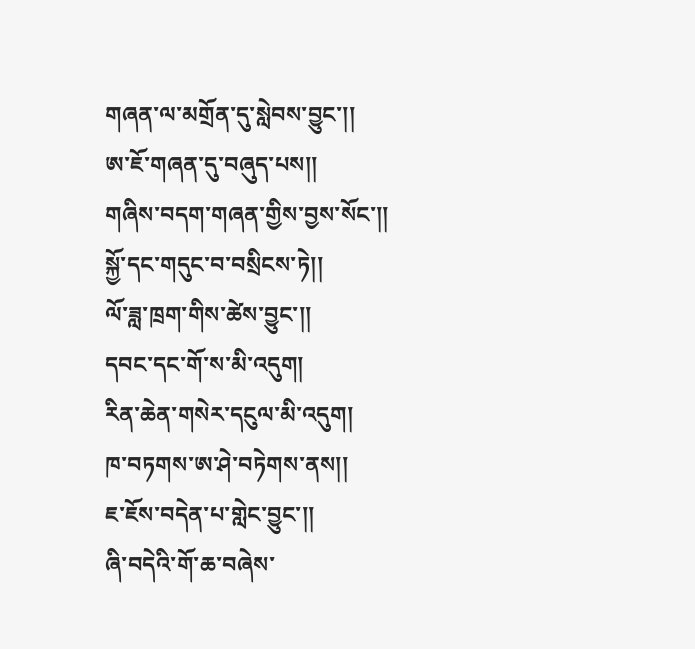གཞན་ལ་མགྲོན་དུ་སླེབས་བྱུང་།།
ཨ་ཇོ་གཞན་དུ་བཞུད་པས།།
གཞིས་བདག་གཞན་གྱིས་བྱས་སོང་།།
སྐྱོ་དང་གདུང་བ་བསྲིངས་ཏེ།།
ལོ་ཟླ་ཁྲག་གིས་ཚེས་བྱུང་།།
དབང་དང་གོ་ས་མི་འདུག།
རིན་ཆེན་གསེར་དངུལ་མི་འདུག།
ཁ་བཏགས་ཨ་ཤེ་བཏེགས་ནས།།
ཇ་ཇོས་བདེན་པ་གླེང་བྱུང་།།
ཞི་བདེའི་གོ་ཆ་བཞེས་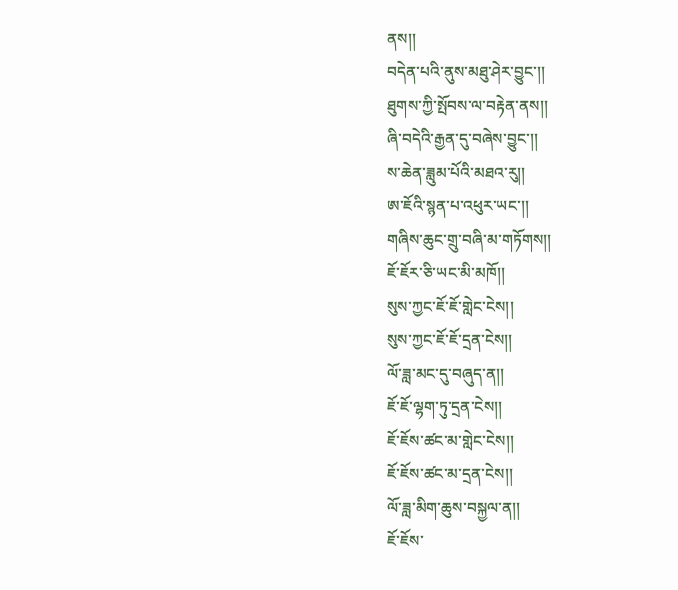ནས།།
བདེན་པའི་ནུས་མཐུ་ཤེར་བྱུང་།།
ཐུགས་ཀྱི་སྤོབས་ལ་བརྟེན་ནས།།
ཞི་བདེའི་རྒྱན་དུ་བཞེས་བྱུང་།།
ས་ཆེན་ཟླུམ་པོའི་མཐའ་རུ།།
ཨ་ཇོའི་སྙན་པ་འཕུར་ཡང་།།
གཞིས་ཆུང་གྲུ་བཞི་མ་གཏོགས།།
ཇོ་ཇོར་ཅི་ཡང་མི་མཁོ།།
སུས་ཀྱང་ཇོ་ཇོ་གླེང་ངེས།།
སུས་ཀྱང་ཇོ་ཇོ་དྲན་ངེས།།
ལོ་ཟླ་མང་དུ་བཞུད་ན།།
ཇོ་ཇོ་ལྷག་ཏུ་དྲན་ངེས།།
ཇོ་ཇོས་ཚང་མ་གླེང་ངེས།།
ཇོ་ཇོས་ཚང་མ་དྲན་ངེས།།
ལོ་ཟླ་མིག་ཆུས་བསྐྱལ་ན།།
ཇོ་ཇོས་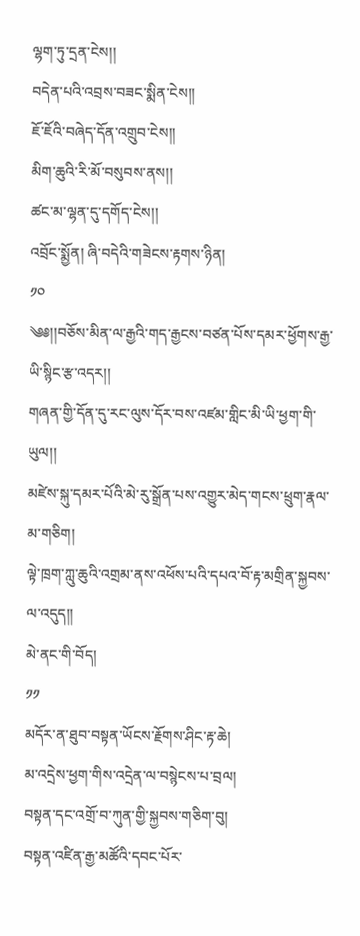ལྷག་ཏུ་དྲན་ངེས།།
བདེན་པའི་འབྲས་བཟང་སྨིན་ངེས།།
ཇོ་ཇོའི་བཞེད་དོན་འགྲུབ་ངེས།།
མིག་ཆུའི་རི་མོ་བསུབས་ནས།།
ཚང་མ་ལྷན་དུ་དགོད་ངེས།།
འབྲོང་སྨྱོན། ཞི་བདེའི་གཟེངས་རྟགས་ཉིན།
༡༠
༄༅།།བཅོས་མིན་ལ་རྒྱའི་གད་རྒྱངས་བཙན་པོས་དམར་ཕྱོགས་རྒྱ་ཡི་སྙིང་རྩ་འདར།།
གཞན་གྱི་དོན་དུ་རང་ལུས་དོར་བས་འཛམ་གླིང་མི་ཡི་ཕྱག་གི་ཡུལ།།
མཛེས་སྐུ་དམར་པོའི་མེ་རུ་སྒྲོན་པས་འགྱུར་མེད་གངས་ཕྲུག་རྣལ་མ་གཅིག།
ལྟེ་ཁྲག་ཀླུ་ཆུའི་འགྲམ་ནས་འཕོས་པའི་དཔའ་བོ་རྟ་མགྲིན་སྐྱབས་ལ་འདུད།།
མེ་ནང་གི་བོད།
༡༡
མདོར་ན་ཐུབ་བསྟན་ཡོངས་རྗོགས་ཤིང་རྟ་ཆེ།
མ་འདྲེས་ཕྱག་གིས་འདྲེན་ལ་བསྙེངས་པ་བྲལ།
བསྟན་དང་འགྲོ་བ་ཀུན་གྱི་སྐྱབས་གཅིག་བུ།
བསྟན་འཛིན་རྒྱ་མཚོའི་དབང་པོར་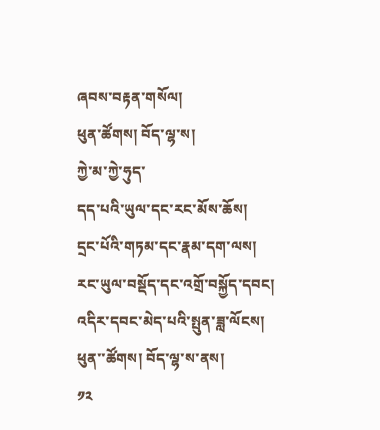ཞབས་བརྟན་གསོལ།
ཕུན་ཚོགས། བོད་ལྷ་ས།
ཀྱེ་མ་ཀྱེ་ཧུད་
དད་པའི་ཡུལ་དང་རང་མོས་ཆོས།
དྲང་པོའི་གཏམ་དང་རྣམ་དག་ལས།
རང་ཡུལ་བསྡོད་དང་འགྲོ་བསྐྱོད་དབང།
འདིར་དབང་མེད་པའི་སྤུན་ཟླ་ལོངས།
ཕུན་་ཚོགས། བོད་ལྷ་ས་ནས།
༡༢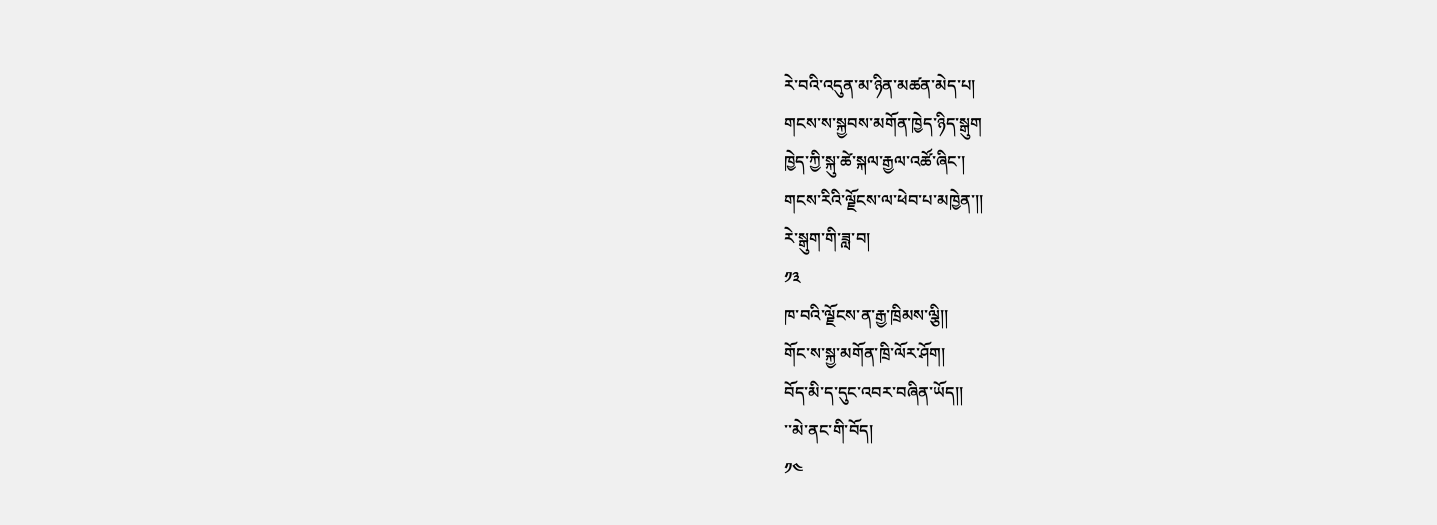རེ་བའི་འདུན་མ་ཉིན་མཚན་མེད་པ།
གངས་ས་སྐྱབས་མགོན་ཁྱེད་ཉིད་སྒུག
ཁྱེད་ཀྱི་སྐུ་ཚེ་སྐལ་རྒྱལ་འཚོ་ཞིང་།
གངས་རིའི་ལྗོངས་ལ་ཕེབ་པ་མཁྱེན་།།
རེ་སྒུག་གི་ཟླ་བ།
༡༣
ཁ་བའི་ལྗོངས་ན་རྒྱ་ཁྲིམས་ལྕི།།
གོང་ས་སྐྱ་མགོན་ཁྲི་ལོར་ཤོག།
བོད་མི་ད་དུང་འབར་བཞིན་ཡོད།།
་་མེ་ནང་གི་བོད།
༡༤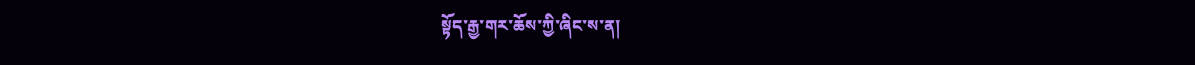སྟོད་རྒྱ་གར་ཆོས་ཀྱི་ཞིང་ས་ན།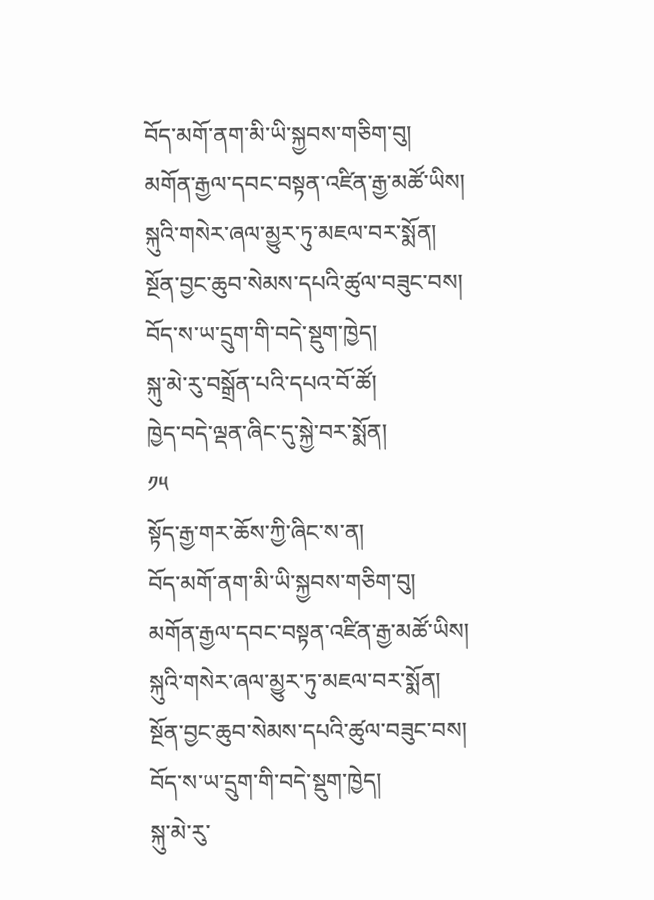བོད་མགོ་ནག་མི་ཡི་སྐྱབས་གཅིག་བུ།
མགོན་རྒྱལ་དབང་བསྟན་འཛིན་རྒྱ་མཚོ་ཡིས།
སྐུའི་གསེར་ཞལ་མྱུར་ཏུ་མཇལ་བར་སྨོན།
སྔོན་བྱང་ཆུབ་སེམས་དཔའི་ཚུལ་བཟུང་བས།
བོད་ས་ཡ་དྲུག་གི་བདེ་སྡུག་ཁྱེད།
སྐུ་མེ་རུ་བསྒྲོན་པའི་དཔའ་བོ་ཚོ།
ཁྱེད་བདེ་ལྡན་ཞིང་དུ་སྐྱེ་བར་སྨོན།
༡༥
སྟོད་རྒྱ་གར་ཆོས་ཀྱི་ཞིང་ས་ན།
བོད་མགོ་ནག་མི་ཡི་སྐྱབས་གཅིག་བུ།
མགོན་རྒྱལ་དབང་བསྟན་འཛིན་རྒྱ་མཚོ་ཡིས།
སྐུའི་གསེར་ཞལ་མྱུར་ཏུ་མཇལ་བར་སྨོན།
སྔོན་བྱང་ཆུབ་སེམས་དཔའི་ཚུལ་བཟུང་བས།
བོད་ས་ཡ་དྲུག་གི་བདེ་སྡུག་ཁྱེད།
སྐུ་མེ་རུ་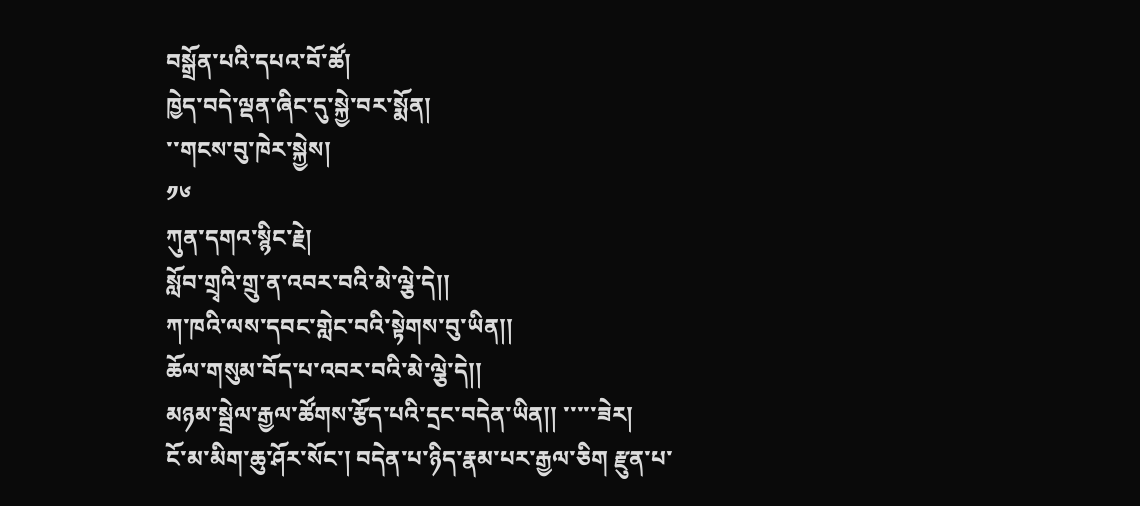བསྒྲོན་པའི་དཔའ་བོ་ཚོ།
ཁྱེད་བདེ་ལྡན་ཞིང་དུ་སྐྱེ་བར་སྨོན།
་་གངས་བུ་ཁེར་སྐྱེས།
༡༦
ཀུན་དགའ་སྙིང་རྗེ།
སློབ་གྲྭའི་གྲུ་ན་འབར་བའི་མེ་ལྕེ་དེ།།
ཀ་ཁའི་ལས་དབང་གླེང་བའི་སྟེགས་བུ་ཡིན།།
ཆོལ་གསུམ་བོད་པ་འབར་བའི་མེ་ལྕེ་དེ།།
མཉམ་སྦྲེལ་རྒྱལ་ཚོགས་རྩོད་པའི་དྲང་བདེན་ཡིན།། ་་་་་ཟེར།
ངོ་མ་མིག་ཆུ་ཤོར་སོང་། བདེན་པ་ཉིད་རྣམ་པར་རྒྱལ་ཅིག རྫུན་པ་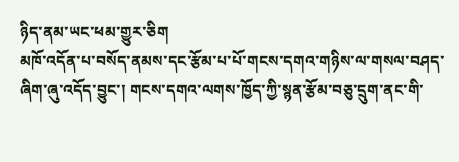ཉིད་ནམ་ཡང་ཕམ་གྱུར་ཅིག
མཁོ་འདོན་པ་བསོད་ནམས་དང་རྩོམ་པ་པོ་གངས་དགའ་གཉིས་ལ་གསལ་བཤད་ཞིག་ཞུ་འདོད་བྱུང་། གངས་དགའ་ལགས་ཁྱོད་ཀྱི་སྙན་རྩོམ་བཅུ་དྲུག་ནང་གི་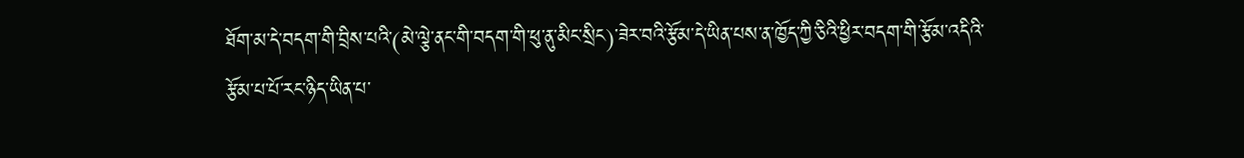ཐོག་མ་དེ་བདག་གི་བྲིས་པའི་(མེ་ལྕེ་ནང་གི་བདག་གི་ཕུ་ནུ་མིང་སྲིང)་ཟེར་བའི་རྩོམ་དེ་ཡིན་པས་ན་ཁྱོད་ཀྱི་ཅིའི་ཕྱིར་བདག་གི་རྩོམ་འདིའི་རྩོམ་པ་པོ་རང་ཉིད་ཡིན་པ་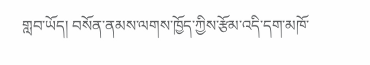གླབ་ཡོད། བསོན་ནམས་ལགས་ཁྱོད་ཀྱིས་རྩོམ་འདི་དག་མཁོ་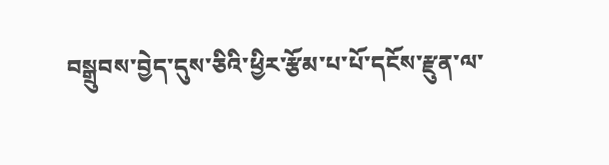བསྒྲུབས་བྱེད་དུས་ཅིའི་ཕྱིར་རྩོམ་པ་པོ་དངོས་རྫུན་ལ་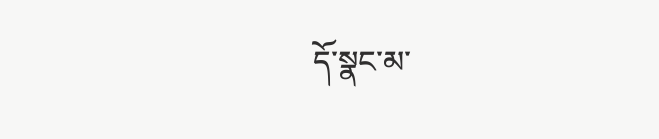དོ་སྣང་མ་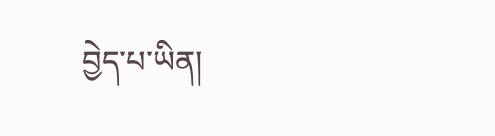བྱེད་པ་ཡིན།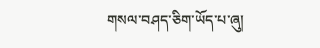གསལ་བཤད་ཅིག་ཡོད་པ་ཞུ།